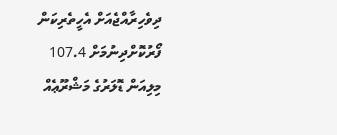ދިވެހިރާއްޖެއަށް އެހީތެރިކަން ފޯރުކޮށްދިނުމަށް 107.4 މިލިއަން ޑޮލަރުގެ މަޝްރޫޢެއް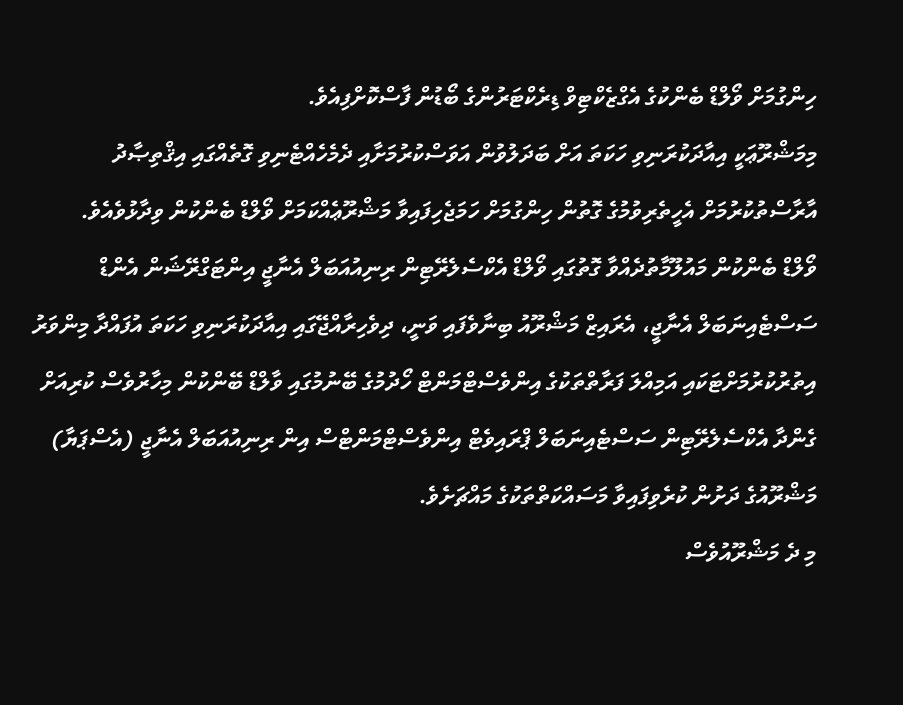ހިންގުމަށް ވޯލްޑް ބެންކުގެ އެގްޒެކްޓިވް ޑިރެކްޓަރުންގެ ބޯޑުން ފާސްކޮށްފިއެވެ.
މިމަޝްރޫޢަކީ އިއާދަކުރަނިވި ހަކަތަ އަށް ބަދަލުވުން އަވަސްކުރުމަށާއި ދެމެހެއްޓެނިވި ގޮތެއްގައި އިޤްތިޞާދު އާރާސްތުކުރުމަށް އެހީތެރިވުމުގެ ގޮތުން ހިންގުމަށް ހަމަޖެހިފައިވާ މަޝްރޫޢެއްކަމަށް ވޯލްޑް ބެންކުން ވިދާޅުވެއެވެ.
ވޯލްޑް ބެންކުން މައުލޫމާތުދެއްވާ ގޮތުގައި ވޯލްޑް އެކްސެލެރޭޓިން ރިނިއުއަބަލް އެނާޖީ އިންޓަގްރޭޝަން އެންޑް ސަސްޓެއިނަބަލް އެނާޖީ، އެރައިޒް މަޝްރޫއު ބިނާވެފައި ވަނީ، ދިވެހިރާއްޖޭގައި އިއާދަކުރަނިވި ހަކަތަ އުފައްދާ މިންވަރު އިތުރުކުރުމަށްޓަކައި އަމިއްލަ ފަރާތްތަކުގެ އިންވެސްޓްމަންޓް ހޯދުމުގެ ބޭނުމުގައި ވާލްޑް ބޭންކުން މިހާރުވެސް ކުރިއަށް ގެންދާ އެކްސެލެރޭޓިން ސަސްޓެއިނަބަލް ޕްރައިވެޓް އިންވެސްޓްމަންޓްސް އިން ރިނިއުއަބަލް އެނާޖީ (އެސްޕަޔާ) މަޝްރޫއުގެ ދަށުން ކުރެވިފައިވާ މަސައްކަތްތަކުގެ މައްޗަށެވެ.
މި ދެ މަޝްރޫއުވެސް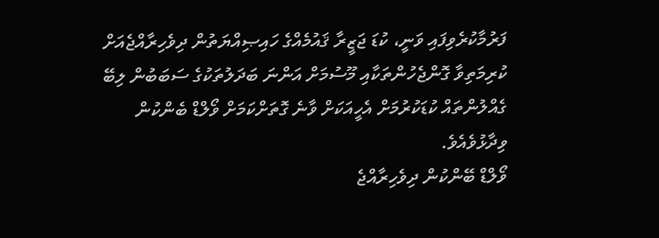ފަރުމާކުރެވިފައި ވަނީ، ކުޑަ ޖަޒީރާ ޤައުމެއްގެ ހައިޞިއްޔަތުން ދިވެހިރާއްޖެއަށް ކުރިމަތިވާ ގޮންޖެހުންތަކާއި މޫސުމަށް އަންނަ ބަދަލުތަކުގެ ސަބަބުން ލިބޭ ގެއްލުންތައް ކުޑަކުރުމަށް އެހީއަކަށް ވާނެ ގޮތަށްކަމަށް ވޯލްޑް ބެންކުން ވިދާޅުވެއެވެ.
ވޯލްޑް ބޭންކުން ދިވެހިރާއްޖެ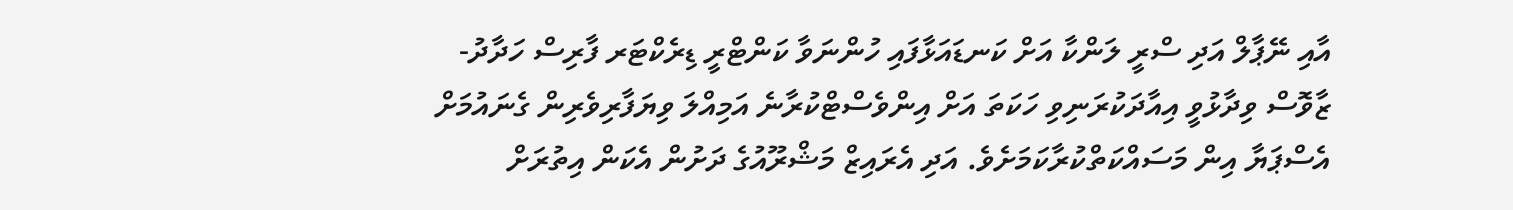އާއި ނޭޕާލް އަދި ސްރީ ލަންކާ އަށް ކަނޑައަޅާފައި ހުންނަވާ ކަންޓްރީ ޑިރެކްޓަރ ފާރިސް ހަދާދު-ޒާވޮސް ވިދާޅުވީ އިއާދަކުރަނިވި ހަކަތަ އަށް އިންވެސްޓްކުރާނެ އަމިއްލަ ވިޔަފާރިވެރިން ގެނައުމަށް އެސްޕަޔާ އިން މަސައްކަތްކުރާކަމަށެވެ. އަދި އެރައިޒް މަޝްރޫއުގެ ދަށުން އެކަން އިތުރަށް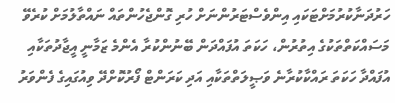ހަރުދަނާކުރުމަށްޓަކައި އިންވެސްޓަރުންނަށް ހުރި ގޮންޖެހުންތައް ނައްތާލުމަށް ކުރެވޭ މަސައްކަތްތަކުގެ އިތުރުން، ހަކަތަ އުފައްދަން ބޭނުންކުރާ އެންމެ ޒަމާނީ އީޖާދުތަކާއި އުފައްދާ ހަކަތަ ރައްކާކުރާނެ ވަޞީލަތްތަކާއި އަދި ކަރަންޓް ފޯރުކޮށްދޭ ވިއުގައިގެ ފެންވަރު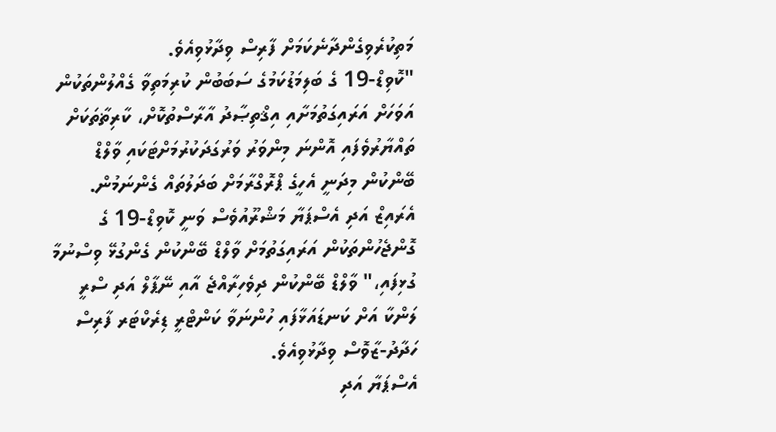މަތިކުރެވިގެންދާނެކަމަށް ފާރިސް ވިދާޅުވިއެވެ.
"ކޮވިޑް-19 ގެ ބަލިމަޑުކަމުގެ ސަބަބުން ކުރިމަތިވާ ގެއްލުންތަކުން އަވަހަށް އަރައިގަތުމަށާއި އިޤްތިޞާދު އާރާސްތުކޮށް، ކާރިޡާތަކަށް ތައްޔާރުވެފައި އޮންނަ މިންވަރު ވަރުގަދަކުރުމަށްޓަކައި ވާލްޑް ބޭންކުން މިދަނީ އެހީގެ ޕްރޮގްރާމަށް ބަދަލުތައް ގެންނަމުން. އެރައިޒް އަދި އެސްޕަޔާ މަޝްރޫއުވެސް ވަނީ ކޮވިޑް-19 ގެ ގޮންޖެހުންތަކުން އަރައިގަތުމަށް ވާލްޑް ބޭންކުން ގެންގުޅޭ ވިސްނުމާ ގުޅިފައި،" ވާލްޑް ބޭންކުން ދިވެހިރާއްޖެ އާއި ނޭޕާލް އަދި ސްރީ ލަންކާ އަށް ކަނޑައަޅާފައި ހުންނަވާ ކަންޓްރީ ޑިރެކްޓަރ ފާރިސް ހަދާދު-ޒާވޮސް ވިދާޅުވިއެވެ.
އެސްޕަޔާ އަދި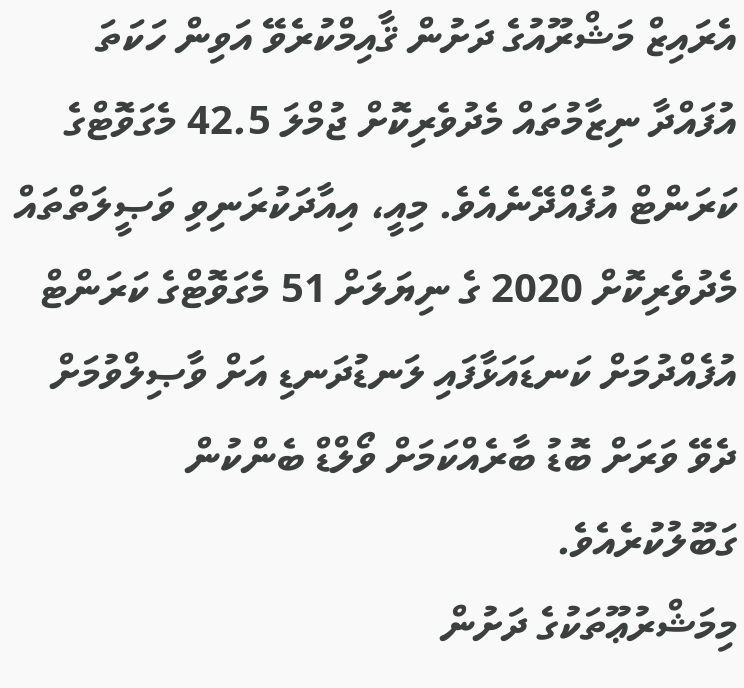އެރައިޒް މަޝްރޫއުގެ ދަށުން ޤާއިމްކުރެވޭ އަވިން ހަކަތަ އުފައްދާ ނިޒާމުތައް މެދުވެރިކޮށް ޖުމްލަ 42.5 މެގަވޮޓްގެ ކަރަންޓް އުފެއްދޭނެއެވެ. މިއީ، އިއާދަކުރަނިވި ވަޞީލަތްތައް މެދުވެރިކޮށް 2020 ގެ ނިޔަލަށް 51 މެގަވޮޓްގެ ކަރަންޓް އުފެއްދުމަށް ކަނޑައަޅާފައި ލަނޑުދަނޑި އަށް ވާޞިލްވުމަށް ދެވޭ ވަރަށް ބޮޑު ބާރެއްކަމަށް ވޯލްޑް ބެންކުން ގަބޫލުކުރެއެވެ.
މިމަޝްރުޢޫތަކުގެ ދަށުން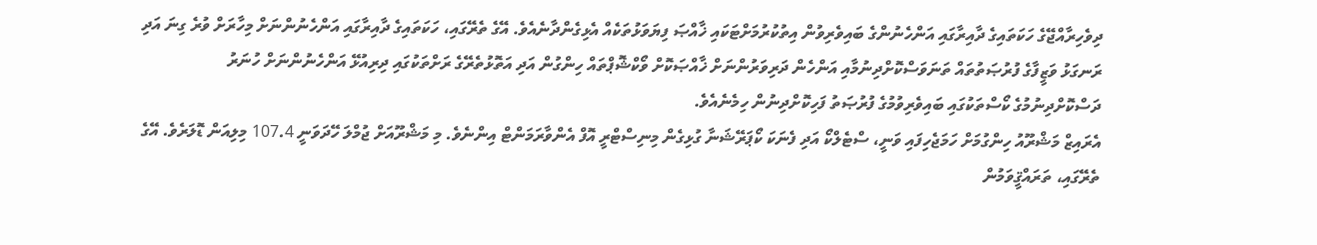ދިވެހިރާއްޖޭގެ ހަކަތައިގެ ދާއިރާގައި އަންހެނުންގެ ބައިވެރިވުން އިތުކުރުމަށްޓަކައި ޚާއްޞަ ފިޔަވަޅުތަކެއް އެޅިގެންދާނެއެވެ. އޭގެ ތެރޭގައި، ހަކަތައިގެ ދާއިރާގައި އަންހެނުންނަށް މިހާރަށް ވުރެ ގިނަ އަދި ރަނގަޅު ވަޒީފާގެ ފުރުޞަތުތައް ތަނަވަސްކޮށްދިނުމާއި އަންހެން ދަރިވަރުންނަށް ޚާއްޞަކޮށް ވޯކްޝޮޕްތައް ހިންގުން އަދި އަތޮޅުތެރޭގެ ރަށްތަކުގައި ދިރިއުޅޭ އަންހެނުންނަށް ހުނަރު ދަސްކޮށްދިނުމުގެ ކޯސްތަކުގައި ބައިވެރިވުމުގެ ފުރުޞަތު ފަހިކޮށްދިނުން ހިމެނެއެވެ.
އެރައިޒް މަޝްރޫއު ހިންގުމަށް ހަމަޖެހިފައި ވަނީ، ސްޓެލްކޯ އަދި ފެނަކަ ކޯޕަރޭޝަނާ ގުޅިގެން މިނިސްޓްރީ އޮފް އެންވާރަމަންޓް އިންނެވެ. މި މަޝްރޫއަށް ޖުމްލަ ހޭދަވަނީ 107.4 މިލިއަން ޑޮލަރެވެ. އޭގެ ތެރޭގައި، ތަރައްޤީވަމުން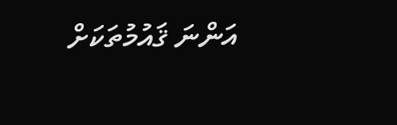އަންނަ ޤައުމުތަކަށް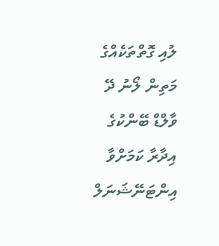ލުއި ގޮތްތަކެއްގެ މަތިން ލޯނު ދޭ ވާލްޑް ބޭންކުގެ އިދާރާ ކަމަށްވާ އިންޓަނޭޝަނަލް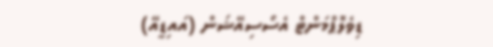ޑިވެލޮޕްމަންޓް އެސޯސިއޭޝަން (އައިޑީއޭ)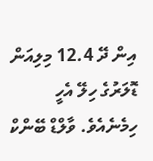އިން ދޭ 12.4 މިލިއަން ޑޮލަރުގެ ހިލޭ އެހީ ހިމެނެއެވެ. ވާލްޑް ބޭންކް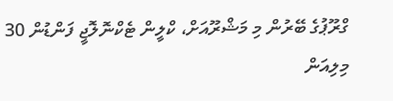ގްރޫޕުގެ ބޭރުން މި މަޝްރޫއަށް، ކްލީން ޓެކްނޮލޮޖީ ފަންޑުން 30 މިލިއަން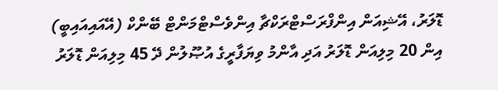ޑޮލަރު، އޭޝިއަން އިންފްރަސްޓްރަކްޗާ އިންވެސްޓްމަންޓް ބޭންކް (އޭއައިއައިބީ) އިން 20 މިލިއަން ޑޮލަރު އަދި އާންމު ވިޔަފާރީގެ އުޞޫލުން ދޭ 45 މިލިއަން ޑޮލަރު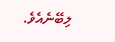ލިބޭނެއެވެ.